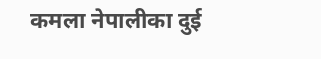कमला नेपालीका दुई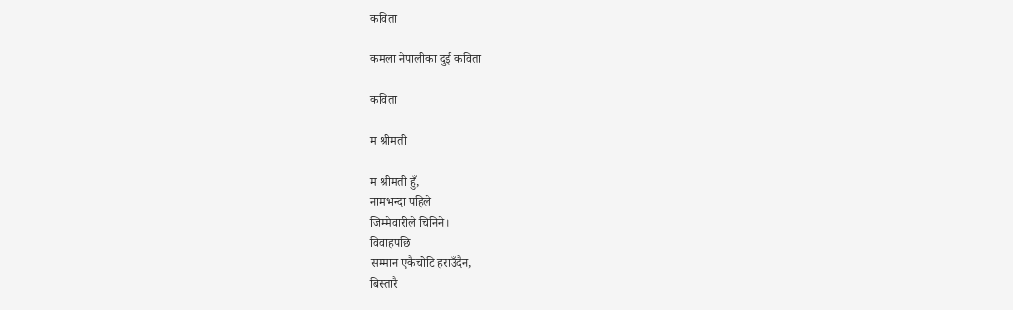कविता

कमला नेपालीका दुई कविता

कविता

म श्रीमती

म श्रीमती हुँ,
नामभन्दा पहिले
जिम्मेवारीले चिनिने।
विवाहपछि
सम्मान एकैचोटि हराउँदैन,
बिस्तारै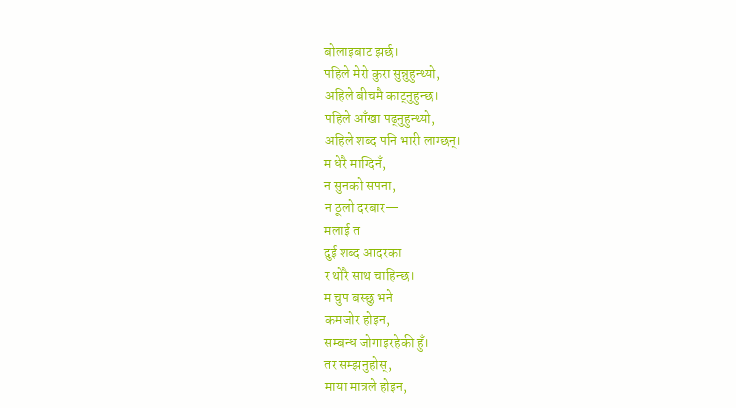बोलाइबाट झर्छ।
पहिले मेरो कुरा सुन्नुहुन्थ्यो,
अहिले बीचमै काट्नुहुन्छ।
पहिले आँखा पढ्नुहुन्थ्यो,
अहिले शब्द पनि भारी लाग्छन्।
म धेरै माग्दिनँ,
न सुनको सपना,
न ठूलो दरबार—
मलाई त
दुई शब्द आदरका
र थोरै साथ चाहिन्छ।
म चुप बस्छु भने
कमजोर होइन,
सम्बन्ध जोगाइरहेकी हुँ।
तर सम्झनुहोस्,
माया मात्रले होइन,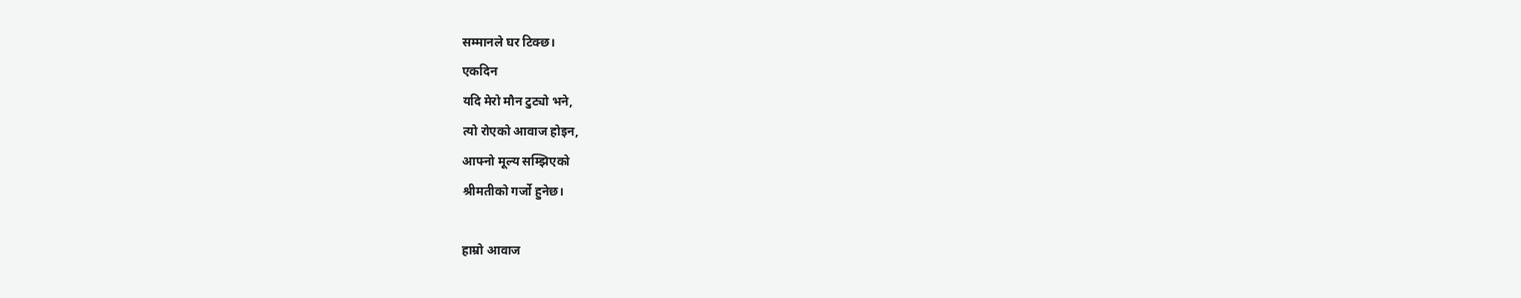सम्मानले घर टिक्छ।
एकदिन
यदि मेरो मौन टुट्यो भने,
त्यो रोएको आवाज होइन,
आफ्नो मूल्य सम्झिएको
श्रीमतीको गर्जो हुनेछ।

हाम्रो आवाज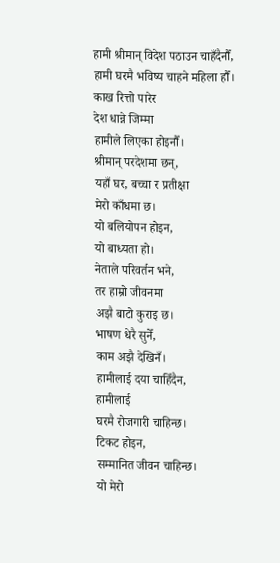हामी श्रीमान् विदेश पठाउन चाहँदैनौँ,
हामी घरमै भविष्य चाहने महिला हौँ।
काख रित्तो पारेर
देश धान्ने जिम्मा
हामीले लिएका होइनौँ।
श्रीमान् परदेशमा छन्,
यहाँ घर, बच्चा र प्रतीक्षा
मेरो काँधमा छ।
यो बलियोपन होइन,
यो बाध्यता हो।
नेताले परिवर्तन भने,
तर हाम्रो जीवनमा
अझै बाटो कुराइ छ।
भाषण धेरै सुनेँ,
काम अझै देखिनँ।
हामीलाई दया चाहिँदैन,
हामीलाई
घरमै रोजगारी चाहिन्छ।
टिकट होइन,
सम्मानित जीवन चाहिन्छ।
यो मेरो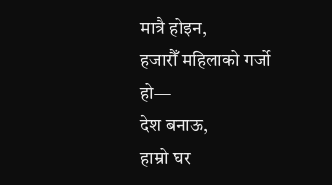मात्रै होइन,
हजारौँ महिलाको गर्जो हो—
देश बनाऊ,
हाम्रो घर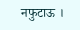नफुटाऊ ।